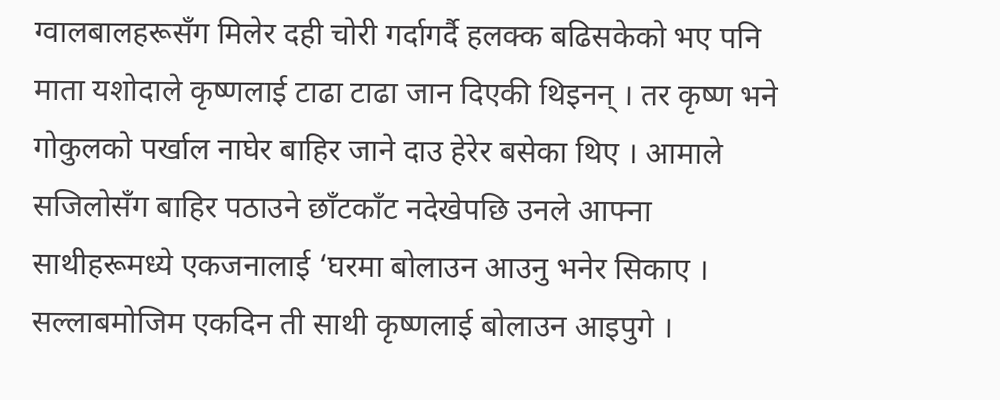ग्वालबालहरूसँग मिलेर दही चोरी गर्दागर्दै हलक्क बढिसकेको भए पनि माता यशोदाले कृष्णलाई टाढा टाढा जान दिएकी थिइनन् । तर कृष्ण भने गोकुलको पर्खाल नाघेर बाहिर जाने दाउ हेरेर बसेका थिए । आमाले सजिलोसँग बाहिर पठाउने छाँटकाँट नदेखेपछि उनले आफ्ना साथीहरूमध्ये एकजनालाई ‘घरमा बोलाउन आउनु भनेर सिकाए ।
सल्लाबमोजिम एकदिन ती साथी कृष्णलाई बोलाउन आइपुगे ।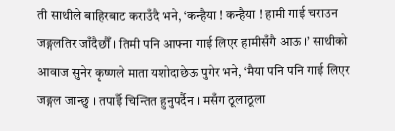ती साथीले बाहिरबाट कराउँदै भने, ‘कन्हैया ! कन्हैया ! हामी गाई चराउन जङ्गलतिर जाँदैछौँ । तिमी पनि आफ्ना गाई लिएर हामीसँगै आऊ ।’ साथीको आवाज सुनेर कृष्णले माता यशोदाछेऊ पुगेर भने, ‘मैया पनि पनि गाई लिएर जङ्गल जान्छु । तपाईँ चिन्तित हुनुपर्दैन । मसँग ठूलाठूला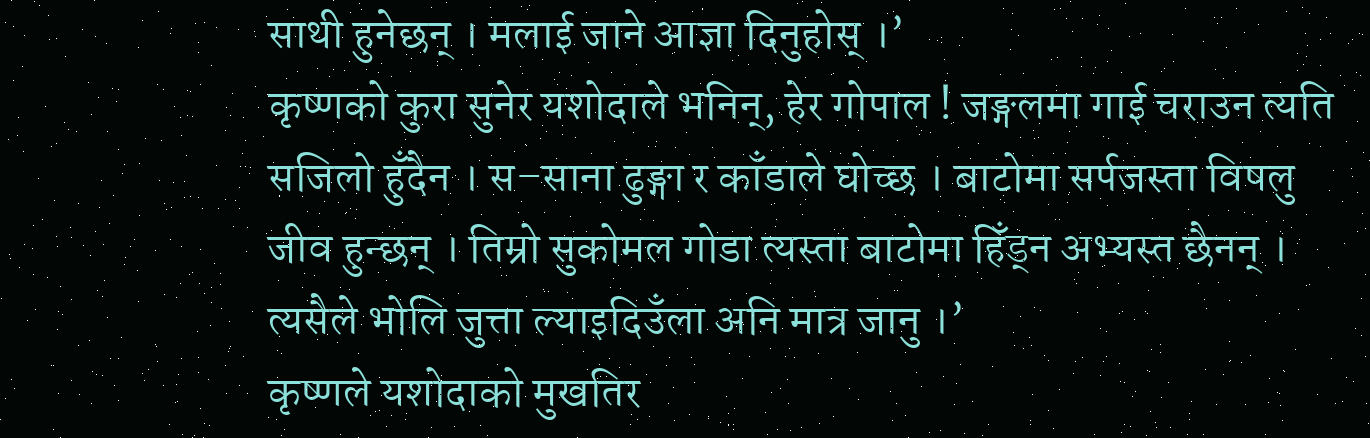साथी हुनेछन् । मलाई जाने आज्ञा दिनुहोस् ।’
कृष्णको कुरा सुनेर यशोदाले भनिन्, हेर गोपाल ! जङ्गलमा गाई चराउन त्यति सजिलो हुँदैन । स–साना ढुङ्गा र काँडाले घोच्छ । बाटोमा सर्पजस्ता विषलु जीव हुन्छन् । तिम्रो सुकोमल गोडा त्यस्ता बाटोमा हिँड्न अभ्यस्त छैनन् । त्यसैले भोलि जुत्ता ल्याइदिउँला अनि मात्र जानु ।’
कृष्णले यशोदाको मुखतिर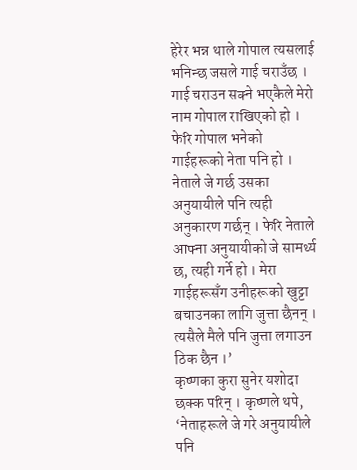हेरेर भन्न थाले गोपाल त्यसलाई भनिन्छ जसले गाई चराउँछ । गाई चराउन सक्ने भएकैले मेरो नाम गोपाल राखिएको हो । फेरि गोपाल भनेको गाईहरूको नेता पनि हो । नेताले जे गर्छ उसका अनुयायीले पनि त्यही अनुकारण गर्छन् । फेरि नेताले आफ्ना अनुयायीको जे सामर्थ्य छ, त्यही गर्ने हो । मेरा गाईहरूसँग उनीहरूको खुट्टा बचाउनका लागि जुत्ता छैनन् । त्यसैले मैले पनि जुत्ता लगाउन ठिक छैन ।’
कृष्णका कुरा सुनेर यशोदा छक्क परिन् । कृष्णले थपे, ‘नेताहरूले जे गरे अनुयायीले पनि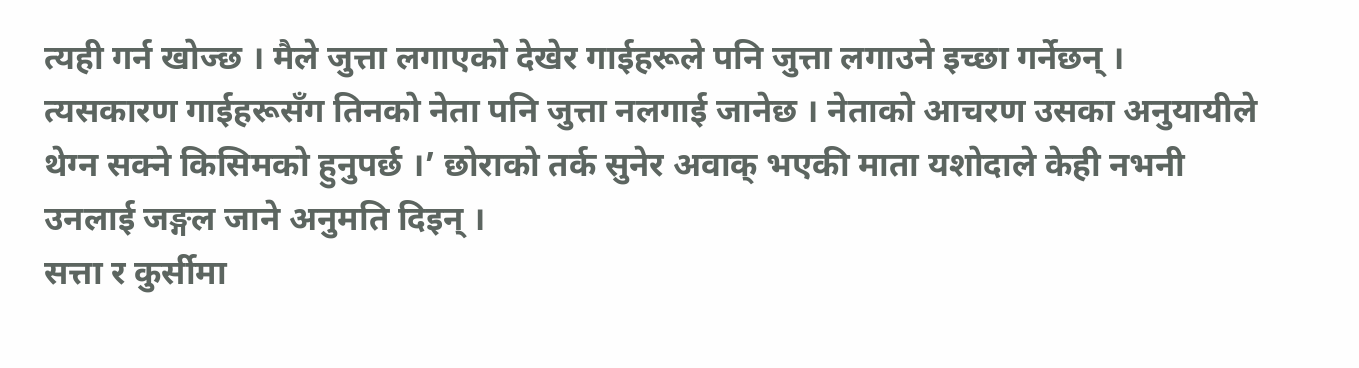त्यही गर्न खोज्छ । मैले जुत्ता लगाएको देखेर गाईहरूले पनि जुत्ता लगाउने इच्छा गर्नेछन् । त्यसकारण गाईहरूसँग तिनको नेता पनि जुत्ता नलगाई जानेछ । नेताको आचरण उसका अनुयायीले थेग्न सक्ने किसिमको हुनुपर्छ ।’ छोराको तर्क सुनेर अवाक् भएकी माता यशोदाले केही नभनी उनलाई जङ्गल जाने अनुमति दिइन् ।
सत्ता र कुर्सीमा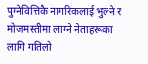पुग्नेवित्तिकै नागरिकलाई भुल्ने र मोजमस्तीमा लाग्ने नेताहरूका लागि गतिलो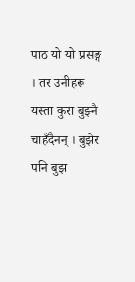पाठ यो यो प्रसङ्ग । तर उनीहरू यस्ता कुरा बुझ्नै चाहँदैनन् । बुझेर पनि बुझ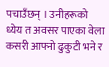पचाउँछन् । उनीहरूको ध्येय त अवसर पाएका वेला कसरी आफ्नो ढुकुटी भने र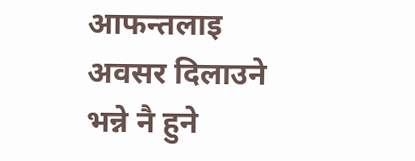आफन्तलाइ अवसर दिलाउने भन्ने नै हुने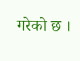गरेको छ ।